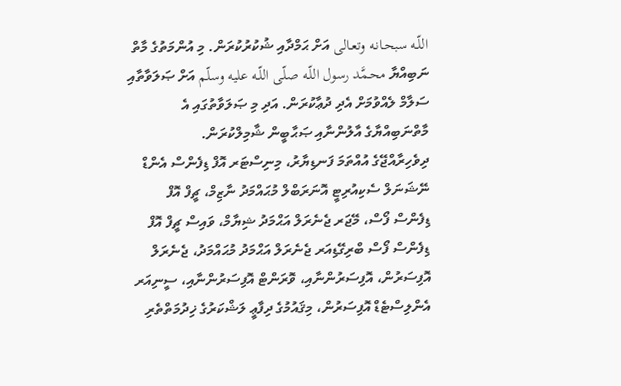اللّـه سبحـانـه وتعـالى އަށް ޙަމްދާއި ޝުކުރުކުރަން. މި އުންމަތުގެ މާތް ނަބިއްޔާ محـمَّد رسول اللّـه صلّى اللّـه عليه وسلّم އަށް ޞަލަވާތާއި ސަލާމް ލެއްވުމަށް އެދި ދުޢާކުރަން. އަދި މި ޞަލަވާތުގައި އެ މާތްނަބިއްޔާގެ އާލުންނާއި ޞަޙާބީން ޝާމިލްކުރަން.
ދިވެހިރާއްޖޭގެ އުއްތަމަ ފަނޑިޔާރު، މިނިސްޓަރ އޮފް ޑިފެންސް އެންޑް ނޭޝަނަލް ސެކިއުރިޓީ އޮނަރަބްލް މުޙައްމަދު ނާޒިމް، ޗީފް އޮފް ޑިފެންސް ފޯސް، މޭޖަރ ޖެނެރަލް އަޙްމަދު ޝިޔާމް، ވައިސް ޗީފް އޮފް ޑިފެންސް ފޯސް ބްރިގޭޑިއަރ ޖެނެރަލް އަޙްމަދު މުޙައްމަދު، ޖެނެރަލް އޮފިސަރުން، އޮފިސަރުންނާއި، ވޮރަންޓް އޮފިސަރުންނާއި، ސީނިއަރ އެންލިސްޓެޑް އޮފިސަރުން، މިޤައުމުގެ ދިފާޢީ ލަޝްކަރުގެ ޚިދުމަތްތެރި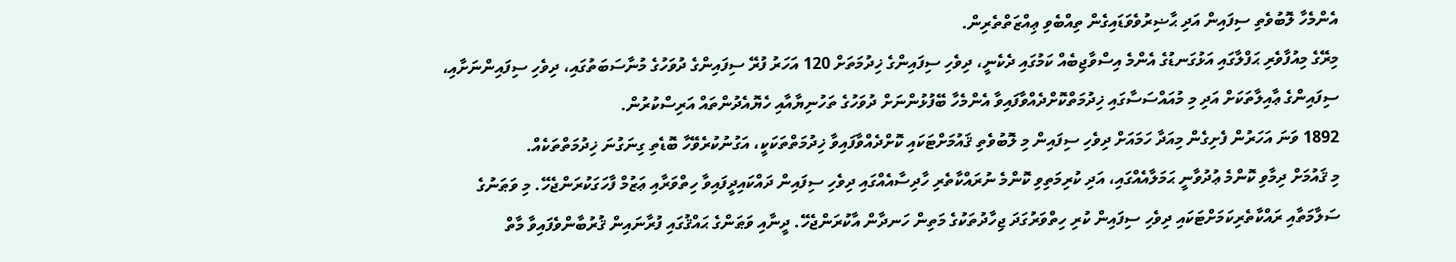އެންމެހާ ލޮބުވެތި ސިފައިން އަދި ޙާޟިރުވެވަޑައިގެން ތިއްބެވި ޢިއްޒަތްތެރިން.
މިރޭގެ މިއުފާވެރި ޙަފްލާގައި އަޅުގަނޑުގެ އެންމެ އިސްވާޖިބެއް ކަމުގައި ދެކެނީ، ދިވެހި ސިފައިންގެ ޚިދުމަތަށް 120 އަހަރު ފުރޭ ސިފައިންގެ ދުވަހުގެ މުނާސަބަތުގައި، ދިވެހި ސިފައިންނަށާއި، ސިފައިންގެ ޢާއިލާތަކަށް އަދި މި މުއައްސަސާގައި ޚިދުމަތްކޮށްދެއްވާފައިވާ އެންމެހާ ބޭފުޅުންނަށް ދުވަހުގެ ތަހުނިޔާއާއި ހެޔޮއެދުންތައް އަރިސްކުރުން.
1892 ވަނަ އަހަރުން ފެށިގެން މިއަދާ ހަމައަށް ދިވެހި ސިފައިން މި ލޮބުވެތި ޤައުމަށްޓަކައި ކޮށްދެއްވާފައިވާ ޚިދުމަތްތަކަކީ، އަގުނުކުރެވޭހާ ބޮޑެތި ގިނަގުނަ ޚިދުމަތްތަކެއް.
މި ޤައުމަށް ދިމާވި ކޮންމެ ޢުދުވާނީ ޙަމަލާއެއްގައި، އަދި ކުރިމަތިވި ކޮންމެ ނުރައްކާތެރި ހާދިސާއެއްގައި ދިވެހި ސިފައިން ދައްކައިދީފައިވާ ހިތްވަރާއި ޢަޒުމް ފާހަގަކުރަންޖެހޭ. މި ވަޠަނުގެ ސަލާމަތާއި ރައްކާތެރިކަމަށްޓަކައި ދިވެހި ސިފައިން ކުރި ހިތްވަރުގަދަ ޖިހާދުތަކުގެ މަތިން ހަނދާން އާކުރަންޖެހޭ. ދީނާއި ވަޠަންގެ ޙައްޤުގައި ފުރާނައިން ޤުރުބާންވެފައިވާ މާތް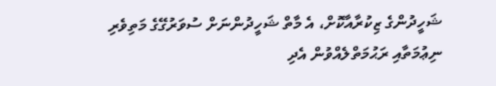ޝަހީދުންގެ ޒިކުރާއާކޮށް، އެ މާތް ޝަހީދުންނަށް ސުވަރުގޭގެ މަތިވެރި ނިޢުމަތާއި ރަޙުމަތްލެއްވުން އެދި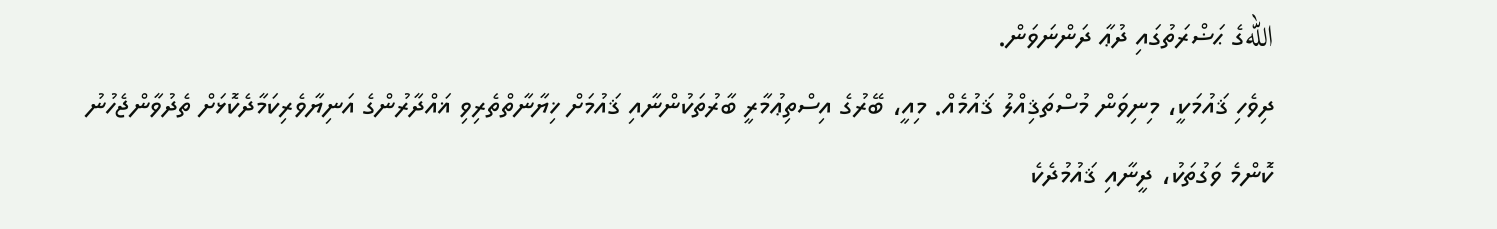اللهގެ ޙަޟްރަތުގައި ދުޢާ ދަންނަވަން.
ދިވެހި ޤައުމަކީ، މިނިވަން މުސްތަޤިއްލު ޤައުމެއް. މިއީ، ބޭރުގެ އިސްތިޢުމާރީ ބާރުތަކުންނާއި ޤައުމަށް ޚިޔާނާތްތެރިވި ޣައްދާރުންގެ އަނިޔާވެރިކަމާދެކޮޅަށް ތެދުވާންޖެހުނު ކޮންމެ ވަގުތަކު، ދީނާއި ޤައުމުދެކެ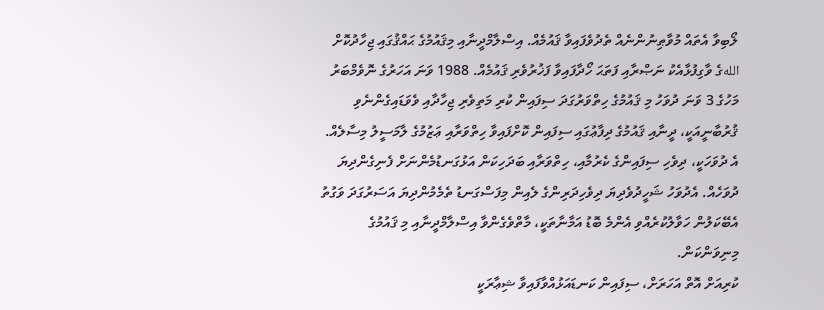ލޯބިވާ އެތައް މުވާޠިނުންނެއް ތެދުވެފައިވާ ޤައުމެއް. އިސްލާމްދީނާއި މިޤައުމުގެ ޙައްޤުގައި ޖިހާދުކޮށް اللهގެ ވާގިފުޅާއެކު ނަޞްރާއި ފަތަޙަ ހޯދާފައިވާ ފަޚުރުވެރި ޤައުމެއް. 1988 ވަނަ އަހަރުގެ ނޮވެމްބަރު މަހުގެ 3 ވަނަ ދުވަހު މި ޤައުމުގެ ހިތްވަރުގަދަ ސިފައިން ކުރި މަތިވެރި ޖިހާދާއި ވެވަޑައިގެންނެވި ޤުރުބާނީއަކީ، ދީނާއި ޤައުމުގެ ދިފާޢުގައި ސިފައިން ކޮށްފައިވާ ހިތްވަރާއި ޢަޒުމުގެ ލާމަސީލު މިސާލެއް.
އެ ދުވަހަކީ، ދިވެހި ސިފައިންގެ ކެރުމާއި، ހިތްވަރާއި ބަދަހިކަން އަޅުގަނޑުމެންނަށް ފެނިގެންދިޔަ ދުވަހެއް. އެދުވަހު ޝަހީދުވެދިޔަ ދިވެހިދަރިންގެ ލެއިން މިފަސްގަނޑު ތެމެމުންދިޔަ އަސަރުގަދަ ވަގުތު އެބޭކަލުން ހަވާލުކުރެއްވި އެންމެ ބޮޑު އަމާނާތަކީ، މާތްވެގެންވާ އިސްލާމްދީނާއި މި ޤައުމުގެ މިނިވަންކަން.
ކުރިއަށް އޮތް އަހަރަށް، ސިފައިން ކަނޑައަޅުއްވާފައިވާ ޝިޢާރަކީ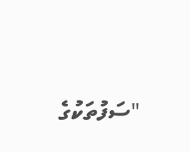"ސަފުތަކުގެ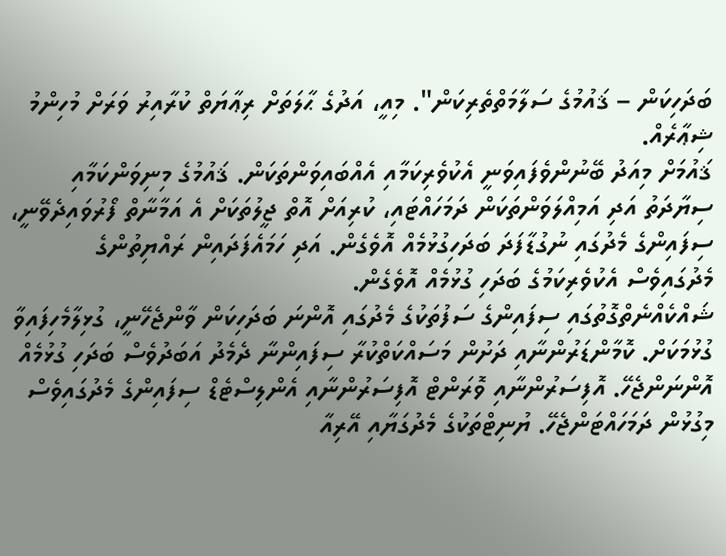ބަދަހިކަން – ޤައުމުގެ ސަލާމަތްތެރިކަން". މިއީ، އަދުގެ ޙާލަތަށް ރިޢާޔަތް ކުރާއިރު ވަރަށް މުހިންމު ޝިޢާރެއް.
ޤައުމަށް މިއަދު ބޭނުންވެފައިވަނީ އެކުވެރިކަމާއި އެއްބައިވަންތަކަން. ޤައުމުގެ މިނިވަންކަމާއި ސިޔާދަތު އަދި އަމިއްލަވަންތަކަން ދަމަހައްޓައި، ކުރިއަށް އޮތް ޖީލުތަކަށް އެ އަމާނާތް ފޯރުވައިދެވޭނީ، ސިފައިންގެ މެދުގައި ނުގުޑާފަދަ ބަދަހިގުޅުމެއް އޮވެގެން. އަދި ހަމައެފަދައިން ރައްޔިތުންގެ މެދުގައިވެސް އެކުވެރިކަމުގެ ބަދަހި ގުޅުމެއް އޮވެގެން.
ޝައްކެއްނެތްގޮތުގައި ސިފައިންގެ ސަފުތަކުގެ މެދުގައި އޮންނަ ބަދަހިކަން ވާންޖެހޭނީ، ގުޅިލާމެހިފައިވާ ގުޅުމަކަށް. ކޮމާންޑަރުންނާއި ދަށުން މަސައްކަތްކުރާ ސިފައިންނާ ދެމެދު އަބަދުވެސް ބަދަހި ގުޅުމެއް އޮންނަންޖެހޭ. އޮފިސަރުންނާއި ވޮރަންޓް އޮފިސަރުންނާއި އެންލިސްޓެޑް ސިފައިންގެ މެދުގައިވެސް މިގުޅުން ދަމަހައްޓަންޖެހޭ. ޔުނިޓްތަކުގެ މެދުގަޔާއި އޭރިއާ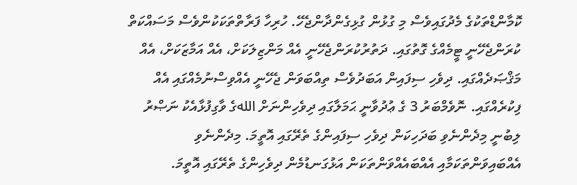ކޮމާންޑްތަކުގެ މެދުގައިވެސް މި ގުޅުން ގުޅިގެންދާންޖެހޭ. ހުރިހާ ފަރާތްތަކަކުންވެސް މަސައްކަތް ކުރަންޖެހޭނީ ޓީމެއްގެ ގޮތުގައި. ދަތުރުކުރަންޖެހޭނީ އެއް މަންޒިލަކަށް، އެއް އަމާޒަކަށް، އެއް މަޤްޞަދެއްގައި. ދިވެހި ސިފައިން އަބަދުވެސް ތިއްބަވަން ޖެހޭނީ އެއްވިސްނުމެއްގައި އެއް ފިކުރެއްގައި. ނޮވެމްބަރު 3 ގެ ޢުދުވާނީ ޙަމަލާގައި ދިވެހިންނަށް اللهގެ ވާގިފުޅާއެކު ނަޞްރު ލިބުނީ މިދެންނެވި ބަދަހިކަން ދިވެހި ސިފައިންގެ ތެރޭގައި އޮތީމަ. މިދެންނެވި އެއްބައިވަންތަކަމާއި އެއްބައެއްވަންތަކަން އަޅުގަނޑުމެން ދިވެހިންގެ ތެރޭގައި އޮތީމަ.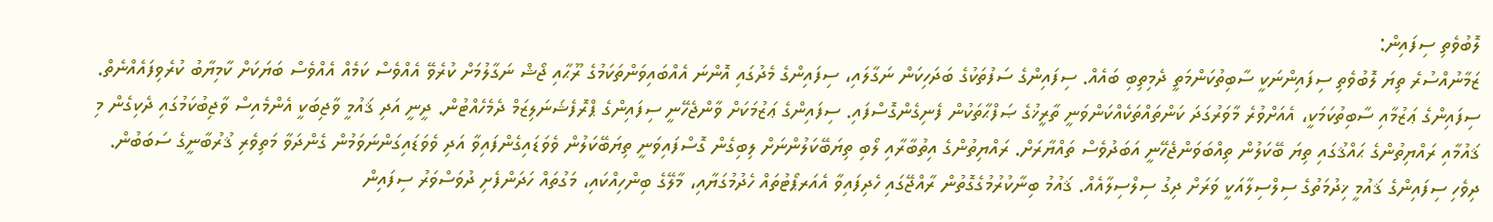ލޮބުވެތި ސިފައިން:
ޒަމާނުއްސުރެ ތިޔަ ލޮބުވެތި ސިފައިންނަކީ ސާބިތުކަންމަތީ ދެމިތިބި ބައެއް. ސިފައިންގެ ސަފުތަކުގެ ބަދަހިކަން ނަގާލައި، ސިފައިންގެ މެދުގައި އޮންނަ އެއްބައިވަންތަކަމުގެ ރޫޙާއި ޖޯޝް ނަގާލުމަށް ކުރެވޭ އެއްވެސް ކަމެއް އެއްވެސް ބަޔަކަށް ކާމިޔާބު ކުރެވިފައެއްނެތް. ސިފައިންގެ ޢަޒުމާއި ސާބިތުކަމަކީ، އެއަށްވުރެ މާވަރުގަދަ ކަންތައްތަކެއްކަންވަނީ ތާރީޚުގެ ޞަފްޙާތަކުން ފެނިގެންގޮސްފައި. ސިފައިންގެ ޢަޒުމަކަށް ވާންޖެހޭނީ ސިފައިންގެ ޕްރޮފެޝަނަލިޒަމް ދެމެހެއްޓުން. ދީނީ އަދި ޤައުމީ ވާޖިބަކީ އެންމެއިސް ވާޖިބުކަމުގައި ދެކިގެން މި ޤައުމާއި ރައްޔިތުންގެ ޙައްޤުގައި ތިޔަ ބޭކަލުން ތިއްބަވަންޖެހޭނީ އަބަދުވެސް ތައްޔާރަށް. ރައްޔިތުންގެ އިތުބާރާއި ލޯބި ތިޔަބޭކަލުންނަށް ލިބިގެން ގޮސްފައިވަނީ ތިޔަބޭކަލުން ވެވަޑައިގެންފައިވާ އަދި ވެވަޑައިގަންނަވަމުން ގެންދަވާ މަތިވެރި ޤުރުބާނީގެ ސަބަބުން.
ދިވެހި ސިފައިންގެ ޤައުމީ ޚިދުމަތުގެ ސިލްސިލާއަކީ ވަރަށް ދިގު ސިލްސިލާއެއް. ޤައުމު ބިނާކުރުމުގެގޮތުން ރާއްޖޭގައި ހެދިފައިވާ އެއަރޕޯޓުތައް ހެދުމުގަޔާއި، މާލޭގެ ބިންހިއްކައި، މަގުތައް ހަދަންފެށި ދުވަސްވަރު ސިފައިން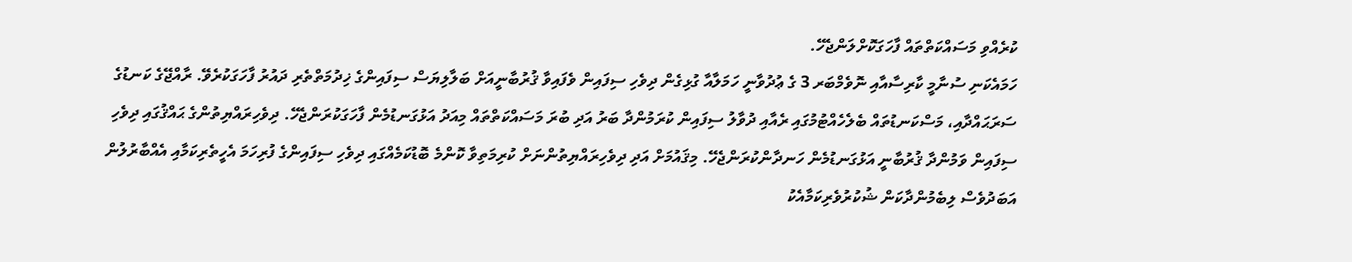ކުރެއްވި މަސައްކަތްތައް ފާހަގަކޮށްލަންޖެހޭ.
ހަމައެކަނި ސުނާމީ ކާރިސާއާއި ނޮވެމްބަރ 3 ގެ ޢުދުވާނީ ހަމަލާއާ ގުޅިގެން ދިވެހި ސިފައިން ވެފައިވާ ޤުރުބާނީއަށް ބަލާލިޔަސް ސިފައިންގެ ޚިދުމަތްތެރި ދައުރު ފާހަގަކުރެވޭ. ރާއްޖޭގެ ކަނޑުގެ ސަރަޙައްދާއި، މަސްކަނޑުތައް ބެލެހެއްޓުމުގައި ރެއާއި ދުވާލު ސިފައިން ކުރަމުންދާ ބަރު އަދި ބުރަ މަސައްކަތްތައް މިއަދު އަޅުގަނޑުމެން ފާހަގަކުރަންޖެހޭ. ދިވެހިރައްޔިތުންގެ ޙައްޤުގައި ދިވެހި ސިފައިން ވަމުންދާ ޤުރުބާނީ އަޅުގަނޑުމެން ހަނދާންކުރަންޖެހޭ. މިޤައުމަށް އަދި ދިވެހިރައްޔިތުންނަށް ކުރިމަތިވާ ކޮންމެ ބޮޑުކަމެއްގައި ދިވެހި ސިފައިންގެ ފުރިހަމަ އެހީތެރިކަމާއި އެއްބާރުލުން އަބަދުވެސް ލިބެމުންދާކަން ޝުކުރުވެރިކަމާއެކު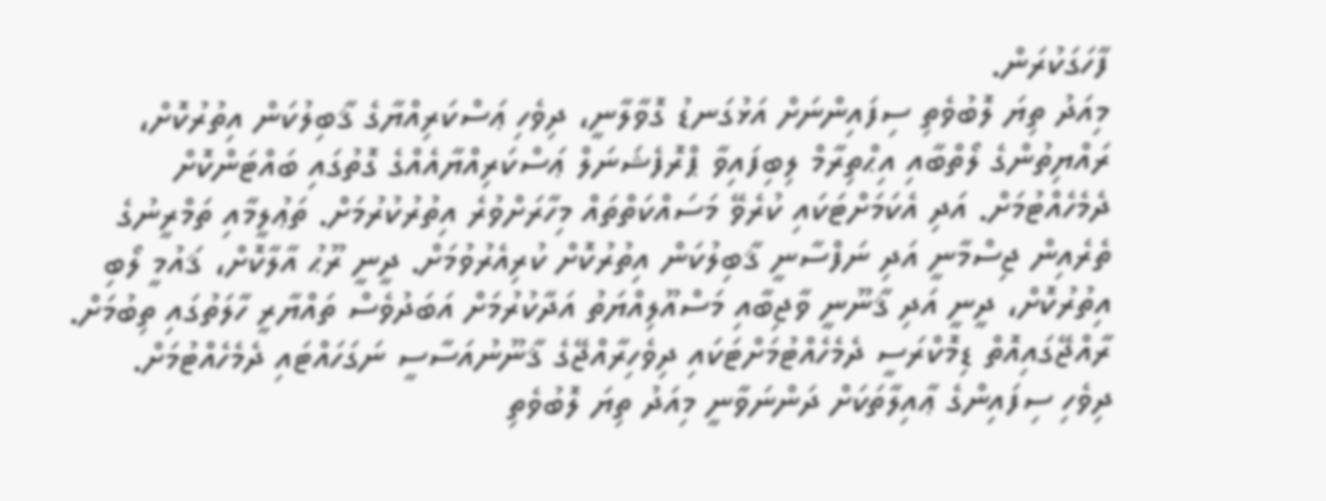ފާހަގަކުރަން.
މިއަދު ތިޔަ ލޮބުވެތި ސިފައިންނަށް އަޅުގަނޑު ގޮވާލާނީ، ދިވެހި ޢަސްކަރިއްޔާގެ ޤާބިލުކަން އިތުރުކޮށް، ރައްޔިތުންގެ ލޯތްބާއި އިޙްތިރާމް ލިބިފައިވާ ޕްރޮފެޝަނަލް ޢަސްކަރިއްޔާއެއްގެ ގޮތުގައި ބައްޓަންކޮށް ދެމެހެއްޓުމަށް. އަދި އެކަމަށްޓަކައި ކުރެވޭ މަސައްކަތްތައް މިހާރަށްވުރެ އިތުރުކުރުމަށް. ތަޢުލީމާއި ތަމްރީނުގެ ތެރެއިން ޖިސްމާނީ އަދި ނަފްސާނީ ޤާބިލުކަން އިތުރުކޮށް ކުރިއެރުވުމަށް. ދީނީ ރޫޙު އާލާކޮށް، ޤައުމީ ލޯބި އިތުރުކޮށް، ދީނީ އަދި ޤާނޫނީ ވާޖިބާއި މަސްއޫލިއްޔަތު އަދާކުރުމަށް އަބަދުވެސް ތައްޔާރީ ހާލަތުގައި ތިބުމަށް. ރާއްޖޭގައިއޮތް ޑިމޮކްރަސީ ދެމެހެއްޓުމަށްޓަކައި ދިވެހިރާއްޖޭގެ ޤާނޫނުއަސާސީ ނަގަހައްޓައި ދެމެހެއްޓުމަށް.
ދިވެހި ސިފައިންގެ ޢާއިލާތަކަށް ދަންނަވާނީ މިއަދު ތިޔަ ލޮބުވެތި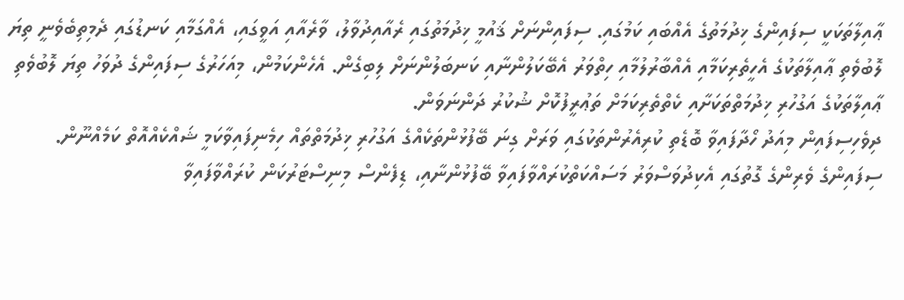ޢާއިލާތަކަކީ ސިފައިންގެ ޚިދުމަތުގެ އެއްބައި ކަމުގައި. ސިފައިންނަށް ޤައުމީ ޚިދުމަތުގައި ރެއާއިދުވާލު، ވާރެއާއި އަވީގައި، އެއްގަމާއި ކަނޑުގައި ދެމިތިބެވެނީ ތިޔަ ލޮބުވެތި ޢާއިލާތަކުގެ އެހީތެރިކަމާއި އެއްބާރުލުމާއި ހިތްވަރު އެބޭކަލުންނާއި ކަނބަލުންނަށް ލިބިގެން. އެހެންކަމުން، މިއަހަރުގެ ސިފައިންގެ ދުވަހު ތިޔަ ލޮބުވެތި ޢާއިލާތަކުގެ އަގުހުރި ޚިދުމަތްތަކަށާއި ކެތްތެރިކަމަށް ތަޢުރީފުކޮށް ޝުކުރު ދަންނަވަން.
ދިވެހިސިފައިން މިއަދު ހޯދާފައިވާ ބޮޑެތި ކުރިއެރުންތަކުގައި ވަރަށް ގިނަ ބޭފުޅުންތަކެއްގެ އަގުހުރި ޚިދުމަތްތައް ހިމެނިފައިވާކަމީ ޝައްކެއްއޮތް ކަމެއްނޫން. ސިފައިންގެ ވެރިންގެ ގޮތުގައި އެކިދުވަސްވަރު މަސައްކަތްކުރައްވާފައިވާ ބޭފުޅުންނާއި، ޑިފެންސް މިނިސްޓަރުކަން ކުރައްވާފައިވާ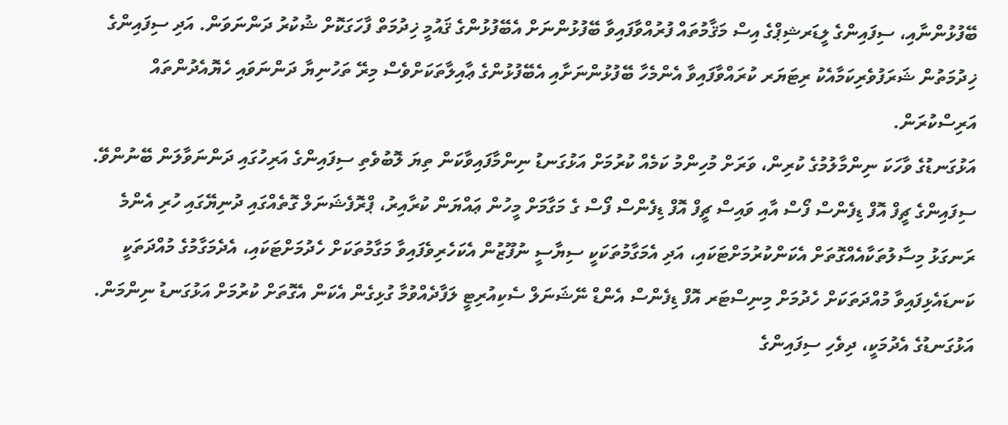ބޭފުޅުންނާއި، ސިފައިންގެ ލީޑަރޝިޕްގެ އިސް މަޤާމުތައް ފުރުއްވާފައިވާ ބޭފުޅުންނަށް އެބޭފުޅުންގެ ޤައުމީ ޚިދުމަތް ފާހަގަކޮށް ޝުކުރު ދަންނަވަން. އަދި ސިފައިންގެ ޚިދުމަތުން ޝަރަފުވެރިކަމާއެކު ރިޓަޔަރ ކުރައްވާފައިވާ އެންމެހާ ބޭފުޅުންނަށާއި އެބޭފުޅުންގެ ޢާއިލާތަކަށްވެސް މިރޭ ތަހުނިޔާ ދަންނަވައި ހެޔޮއެދުންތައް އަރިސްކުރަން.
އަޅުގަނޑުގެ ވާހަކަ ނިންމާލުމުގެ ކުރިން، ވަރަށް މުހިންމު ކަމެއް ކުރުމަށް އަޅުގަނޑު ނިންމާފައިވާކަން ތިޔަ ލޮބުވެތި ސިފައިންގެ އަރިހުގައި ދަންނަވާލަން ބޭނުންވޭ. ސިފައިންގެ ޗީފް އޮފް ޑިފެންސް ފޯސް އާއި ވައިސް ޗީފް އޮފް ޑިފެންސް ފޯސް ގެ މަގާމަށް މީހުން ޢައްޔަން ކުރާއިރު، ޕްރޮފެޝަނަލް ގޮތެއްގައި ދުނިޔޭގައި ހުރި އެންމެ ރަނގަޅު މިސާލުތަކާއެއްގޮތަށް އެކަންކުރުމަށްޓަކައި، އަދި އެމަގާމުތަކަކީ ސިޔާސީ ނުފޫޒުން އެކަހެރިވެފައިވާ މަގާމުތަކަށް ހެދުމަށްޓަކައި، އެދެމަގާމުގެ މުއްދަތަކީ ކަނޑައެޅިފައިވާ މުއްދަތަކަށް ހެދުމަށް މިނިސްޓަރ އޮފް ޑިފެންސް އެންޑް ނޭޝަނަލް ސެކިއުރިޓީ ލަފާދެއްވުމާ ގުޅިގެން އެކަން އެގޮތަށް ކުރުމަށް އަޅުގަނޑު ނިންމަން.
އަޅުގަނޑުގެ އެދުމަކީ، ދިވެހި ސިފައިންގެ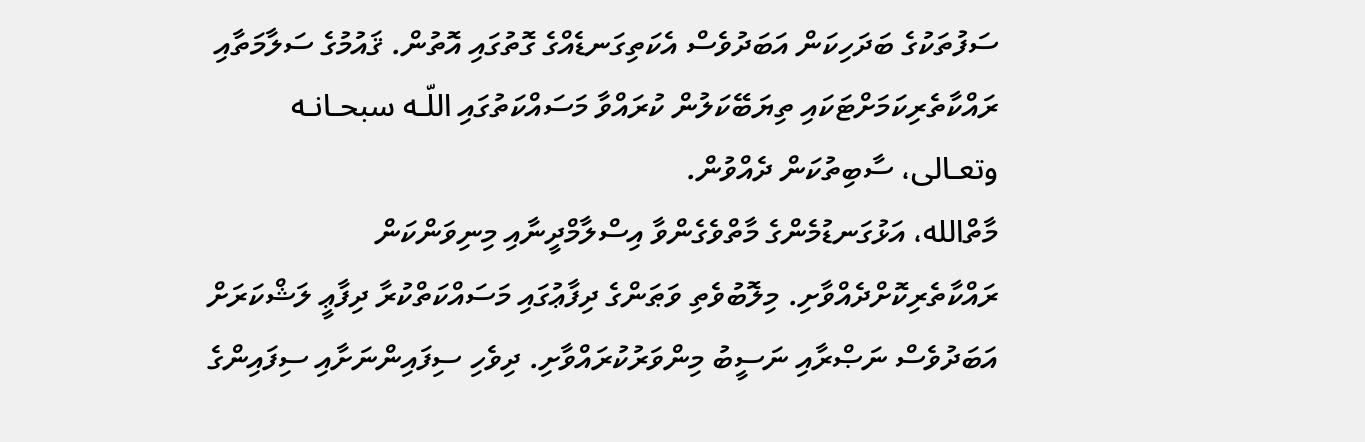ސަފުތަކުގެ ބަދަހިކަން އަބަދުވެސް އެކަތިގަނޑެއްގެ ގޮތުގައި އޮތުން. ޤައުމުގެ ސަލާމަތާއި ރައްކާތެރިކަމަށްޓަކައި ތިޔަބޭކަލުން ކުރައްވާ މަސައްކަތުގައި اللّـه سبحـانـه وتعـالى، ސާބިތުކަން ދެއްވުން.
މާތްالله، އަޅުގަނޑުމެންގެ މާތްވެގެންވާ އިސްލާމްދީނާއި މިނިވަންކަން ރައްކާތެރިކޮށްދެއްވާށި. މިލޮބުވެތި ވަޠަންގެ ދިފާޢުގައި މަސައްކަތްކުރާ ދިފާޢީ ލަޝްކަރަށް އަބަދުވެސް ނަޞްރާއި ނަސީބު މިންވަރުކުރައްވާށި. ދިވެހި ސިފައިންނަށާއި ސިފައިންގެ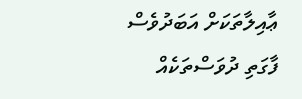ޢާއިލާތަކަށް އަބަދުވެސް ފާގަތި ދުވަސްތަކެއް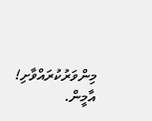މިންވަރުކުރައްވާށި! އާމީން.